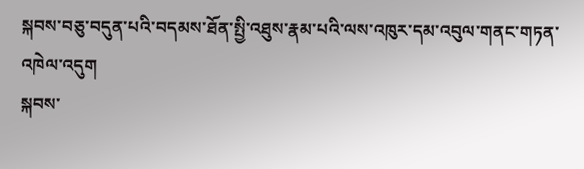སྐབས་བཅུ་བདུན་པའི་བདམས་ཐོན་སྤྱི་འཐུས་རྣམ་པའི་ལས་འཁུར་དམ་འབུལ་གནང་གཏན་འཁེལ་འདུག
སྐབས་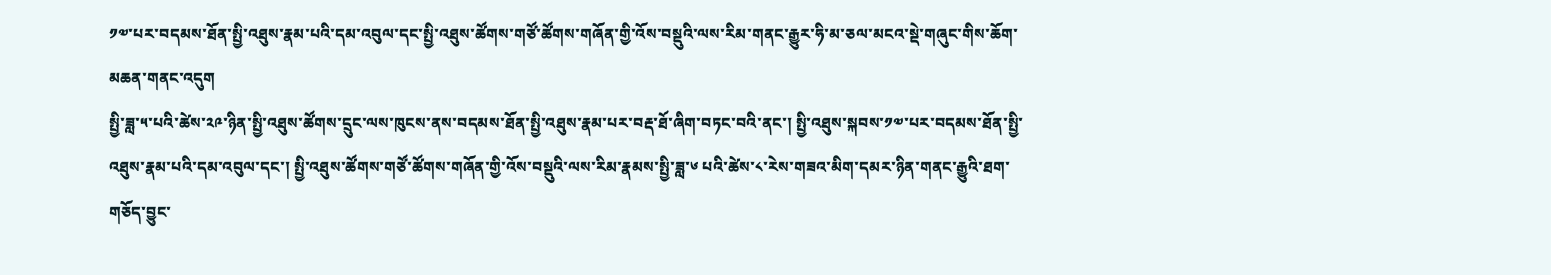༡༧་པར་བདམས་ཐོན་སྤྱི་འཐུས་རྣམ་པའི་དམ་འབུལ་དང་སྤྱི་འཐུས་ཚོགས་གཙོ་ཚོགས་གཞོན་གྱི་འོས་བསྡུའི་ལས་རིམ་གནང་རྒྱུར་ཧི་མ་ཅལ་མངའ་སྡེ་གཞུང་གིས་ཆོག་མཆན་གནང་འདུག
སྤྱི་ཟླ་༥་པའི་ཚེས་༢༩་ཉིན་སྤྱི་འཐུས་ཚོགས་དྲུང་ལས་ཁུངས་ནས་བདམས་ཐོན་སྤྱི་འཐུས་རྣམ་པར་བརྡ་ཐོ་ཞིག་བཏང་བའི་ནང་། སྤྱི་འཐུས་སྐབས་༡༧་པར་བདམས་ཐོན་སྤྱི་འཐུས་རྣམ་པའི་དམ་འབུལ་དང་། སྤྱི་འཐུས་ཚོགས་གཙོ་ཚོགས་གཞོན་གྱི་འོས་བསྡུའི་ལས་རིམ་རྣམས་སྤྱི་ཟླ་༦ པའི་ཚེས་༨་རེས་གཟའ་མིག་དམར་ཉིན་གནང་རྒྱུའི་ཐག་གཅོད་བྱུང་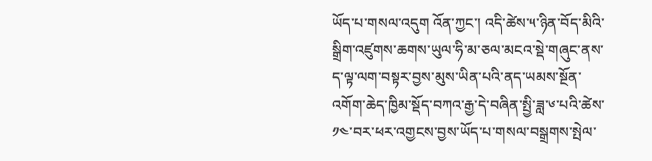ཡོད་པ་གསལ་འདུག འོན་ཀྱང་། འདི་ཚེས་༥་ཉིན་བོད་མིའི་སྒྲིག་འཛུགས་ཆགས་ཡུལ་ཧི་མ་ཅལ་མངའ་སྡེ་གཞུང་ནས་ད་ལྟ་ལག་བསྟར་བྱས་མུས་ཡིན་པའི་ནད་ཡམས་སྔོན་འགོག་ཆེད་ཁྱིམ་སྡོད་བཀའ་རྒྱ་དེ་བཞིན་སྤྱི་ཟླ་༦་པའི་ཚེས་༡༤་བར་ཕར་འགྱངས་བྱས་ཡོད་པ་གསལ་བསྒྲགས་སྤེལ་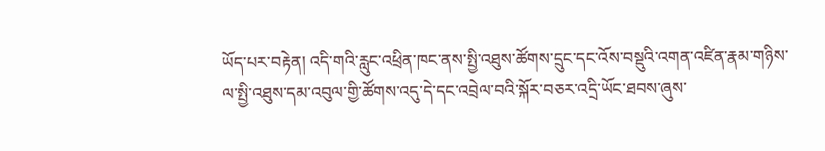ཡོད་པར་བརྟེན། འདི་གའི་རླུང་འཕྲིན་ཁང་ནས་སྤྱི་འཐུས་ཚོགས་དྲུང་དང་འོས་བསྡུའི་འགན་འཛིན་རྣམ་གཉིས་ལ་སྤྱི་འཐུས་དམ་འབུལ་གྱི་ཚོགས་འདུ་དེ་དང་འབྲེལ་བའི་སྐོར་བཅར་འདྲི་ཡོང་ཐབས་ཞུས་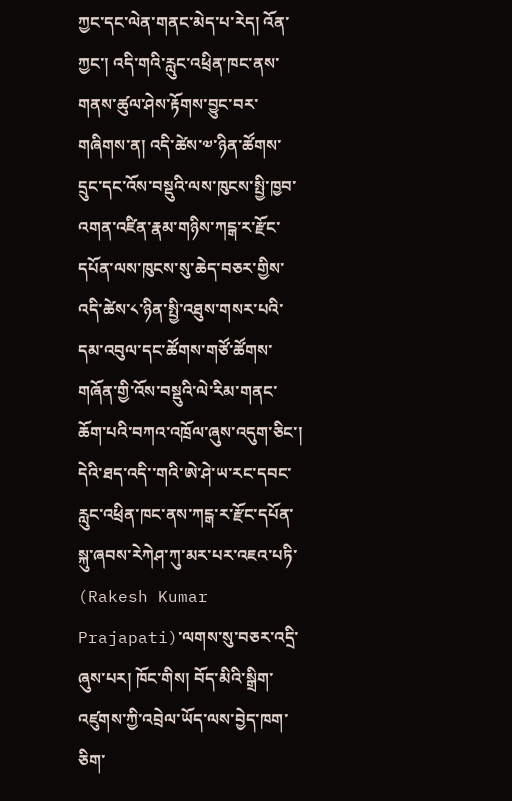ཀྱང་དང་ལེན་གནང་མེད་པ་རེད། འོན་ཀྱང་། འདི་གའི་རླུང་འཕྲིན་ཁང་ནས་གནས་ཚུལ་ཤེས་རྟོགས་བྱུང་བར་གཞིགས་ན། འདི་ཚེས་༧་ཉིན་ཚོགས་དྲུང་དང་འོས་བསྡུའི་ལས་ཁུངས་སྤྱི་ཁྱབ་འགན་འཛིན་རྣམ་གཉིས་ཀངྒ་ར་རྫོང་དཔོན་ལས་ཁུངས་སུ་ཆེད་བཅར་གྱིས་འདི་ཚེས་༨་ཉིན་སྤྱི་འཐུས་གསར་པའི་དམ་འབུལ་དང་ཚོགས་གཙོ་ཚོགས་གཞོན་གྱི་འོས་བསྡུའི་ལེ་རིམ་གནང་ཆོག་པའི་བཀའ་འཁྲོལ་ཞུས་འདུག་ཅིང་། དེའི་ཐད་འདི་་གའི་ཨེ་ཤེ་ཡ་རང་དབང་རླུང་འཕྲིན་ཁང་ནས་ཀངྒ་ར་རྫོང་དཔོན་སྐུ་ཞབས་རེཀེཤ་ཀུ་མར་པར་འཇའ་པཏི་ (Rakesh Kumar Prajapati)་ལགས་སུ་བཅར་འདྲི་ཞུས་པར། ཁོང་གིས། བོད་མིའི་སྒྲིག་འཛུགས་ཀྱི་འབྲེལ་ཡོད་ལས་བྱེད་ཁག་ཅིག་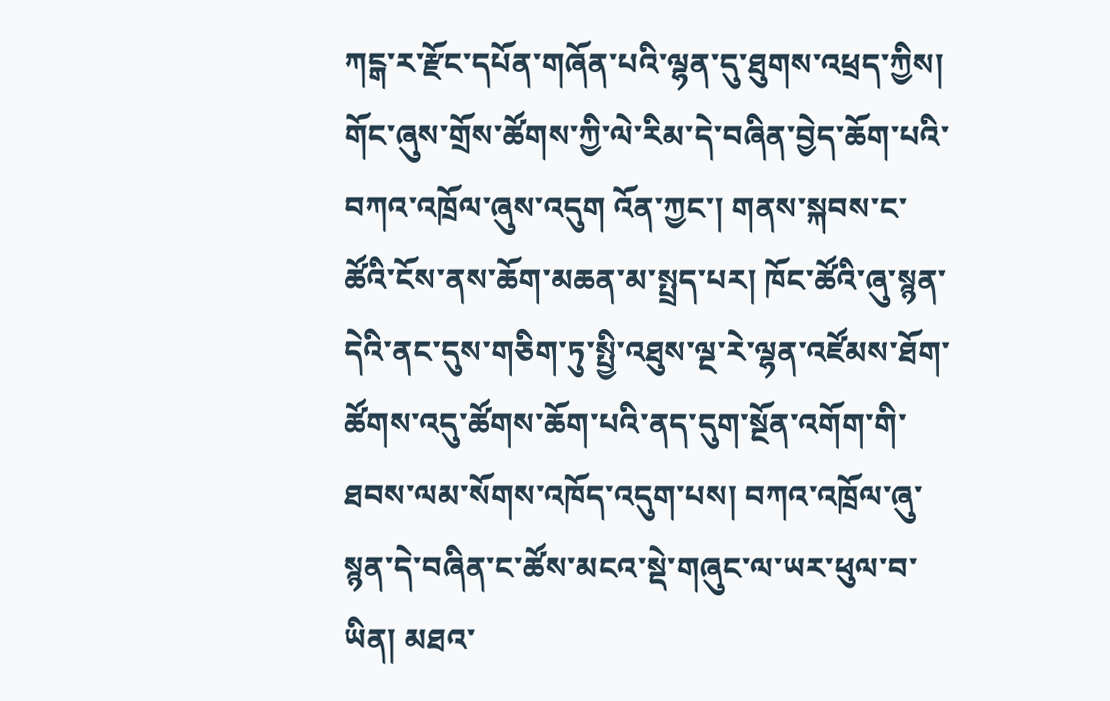ཀངྒ་ར་རྫོང་དཔོན་གཞོན་པའི་ལྷན་དུ་ཐུགས་འཕྲད་ཀྱིས། གོང་ཞུས་གྲོས་ཚོགས་ཀྱི་ལེ་རིམ་དེ་བཞིན་བྱེད་ཆོག་པའི་བཀའ་འཁྲོལ་ཞུས་འདུག འོན་ཀྱང་། གནས་སྐབས་ང་ཚོའི་ངོས་ནས་ཆོག་མཆན་མ་སྤྲད་པར། ཁོང་ཚོའི་ཞུ་སྙན་དེའི་ནང་དུས་གཅིག་ཏུ་སྤྱི་འཐུས་ལྔ་རེ་ལྷན་འཛོམས་ཐོག་ཚོགས་འདུ་ཚོགས་ཆོག་པའི་ནད་དུག་སྔོན་འགོག་གི་ཐབས་ལམ་སོགས་འཁོད་འདུག་པས། བཀའ་འཁྲོལ་ཞུ་སྙན་དེ་བཞིན་ང་ཚོས་མངའ་སྡེ་གཞུང་ལ་ཡར་ཕུལ་བ་ཡིན། མཐའ་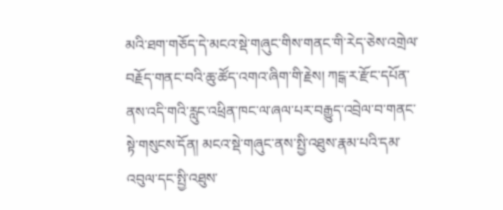མའི་ཐག་གཅོད་དེ་མངའ་སྡེ་གཞུང་གིས་གནང་གི་རེད་ཅེས་འགྲེལ་བརྗོད་གནང་བའི་ཆུ་ཚོད་འགའ་ཞིག་གི་རྗེས། ཀངྒ་ར་རྫོང་དཔོན་ནས་འདི་གའི་རླུང་འཕྲིན་ཁང་ལ་ཞལ་པར་བརྒྱུད་འབྲེལ་བ་གནང་སྟེ་གསུངས་དོན། མངའ་སྡེ་གཞུང་ནས་སྤྱི་འཐུས་རྣམ་པའི་དམ་འབུལ་དང་སྤྱི་འཐུས་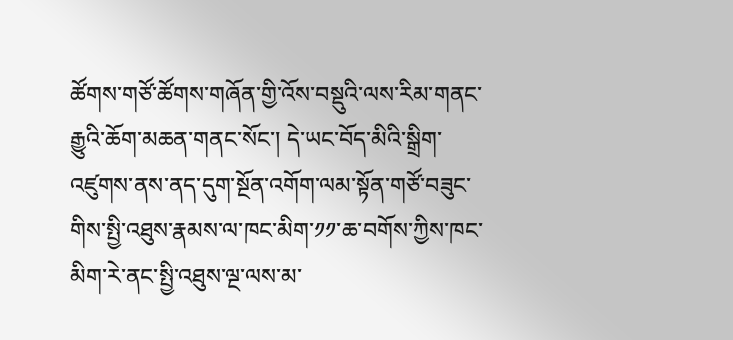ཚོགས་གཙོ་ཚོགས་གཞོན་གྱི་འོས་བསྡུའི་ལས་རིམ་གནང་རྒྱུའི་ཆོག་མཆན་གནང་སོང་། དེ་ཡང་བོད་མིའི་སྒྲིག་འཛུགས་ནས་ནད་དུག་སྔོན་འགོག་ལམ་སྟོན་གཙོ་བཟུང་གིས་སྤྱི་འཐུས་རྣམས་ལ་ཁང་མིག་༡༡་ཆ་བགོས་ཀྱིས་ཁང་མིག་རེ་ནང་སྤྱི་འཐུས་ལྔ་ལས་མ་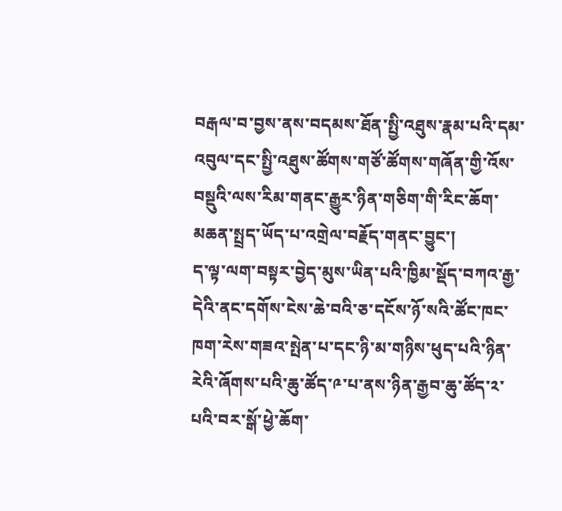བརྒལ་བ་བྱས་ནས་བདམས་ཐོན་སྤྱི་འཐུས་རྣམ་པའི་དམ་འབུལ་དང་སྤྱི་འཐུས་ཚོགས་གཙོ་ཚོགས་གཞོན་གྱི་འོས་བསྡུའི་ལས་རིམ་གནང་རྒྱུར་ཉིན་གཅིག་གི་རིང་ཆོག་མཆན་སྤྲད་ཡོད་པ་འགྲེལ་བརྗོད་གནང་བྱུང་།
ད་ལྟ་ལག་བསྟར་བྱེད་མུས་ཡིན་པའི་ཁྱིམ་སྡོད་བཀའ་རྒྱ་དེའི་ནང་དགོས་ངེས་ཆེ་བའི་ཅ་དངོས་ཉོ་སའི་ཚོང་ཁང་ཁག་རེས་གཟའ་སྤེན་པ་དང་ཉི་མ་གཉིས་ཕུད་པའི་ཉིན་རེའི་ཞོགས་པའི་ཆུ་ཚོད་༩་པ་ནས་ཉིན་རྒྱབ་ཆུ་ཚོད་༢་པའི་བར་སྒོ་ཕྱེ་ཆོག་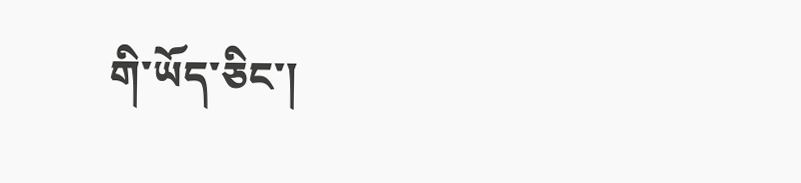གི་ཡོད་ཅིང་།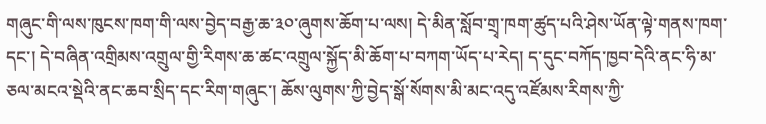གཞུང་གི་ལས་ཁུངས་ཁག་གི་ལས་བྱེད་བརྒྱ་ཆ་༣༠་ཞུགས་ཆོག་པ་ལས། དེ་མིན་སློབ་གྲྭ་ཁག་ཚུད་པའི་ཤེས་ཡོན་ལྟེ་གནས་ཁག་དང་། དེ་བཞིན་འགྲིམས་འགྲུལ་གྱི་རིགས་ཆ་ཚང་འགྲུལ་སྐྱོད་མི་ཆོག་པ་བཀག་ཡོད་པ་རེད། ད་དུང་བཀོད་ཁྱབ་དེའི་ནང་ཧི་མ་ཅལ་མངའ་སྡེའི་ནང་ཆབ་སྲིད་དང་རིག་གཞུང་། ཆོས་ལུགས་ཀྱི་བྱེད་སྒོ་སོགས་མི་མང་འདུ་འཛོམས་རིགས་ཀྱི་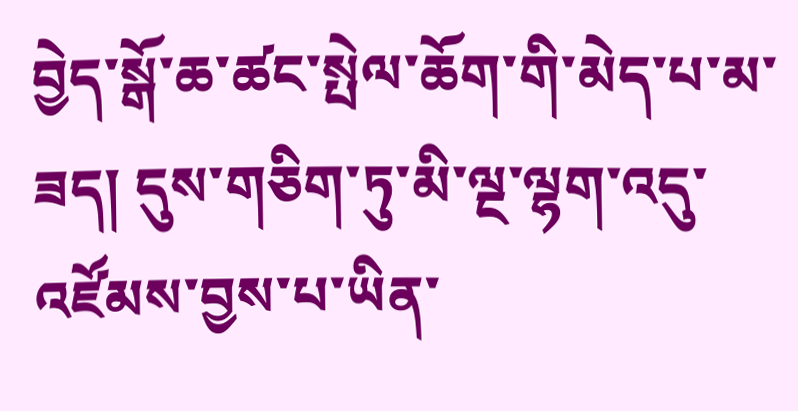བྱེད་སྒོ་ཆ་ཚང་སྤེལ་ཆོག་གི་མེད་པ་མ་ཟད། དུས་གཅིག་ཏུ་མི་ལྔ་ལྷག་འདུ་འཛོམས་བྱས་པ་ཡིན་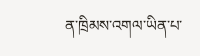ན་ཁྲིམས་འགལ་ཡིན་པ་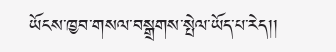ཡོངས་ཁྱབ་གསལ་བསྒྲགས་སྤེལ་ཡོད་པ་རེད།།